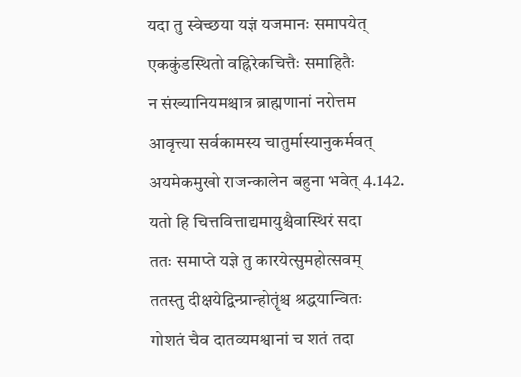यदा तु स्वेच्छया यज्ञं यजमानः समापयेत्
एककुंडस्थितो वह्निरेकचित्तैः समाहितैः
न संख्यानियमश्चात्र ब्राह्मणानां नरोत्तम
आवृत्त्या सर्वकामस्य चातुर्मास्यानुकर्मवत्
अयमेकमुखो राजन्कालेन बहुना भवेत् 4.142.
यतो हि चित्तवित्ताद्यमायुश्चैवास्थिरं सदा
ततः समाप्ते यज्ञे तु कारयेत्सुमहोत्सवम्
ततस्तु दीक्षयेद्विन्प्रान्होतॄंश्च श्रद्धयान्वितः
गोशतं चैव दातव्यमश्वानां च शतं तदा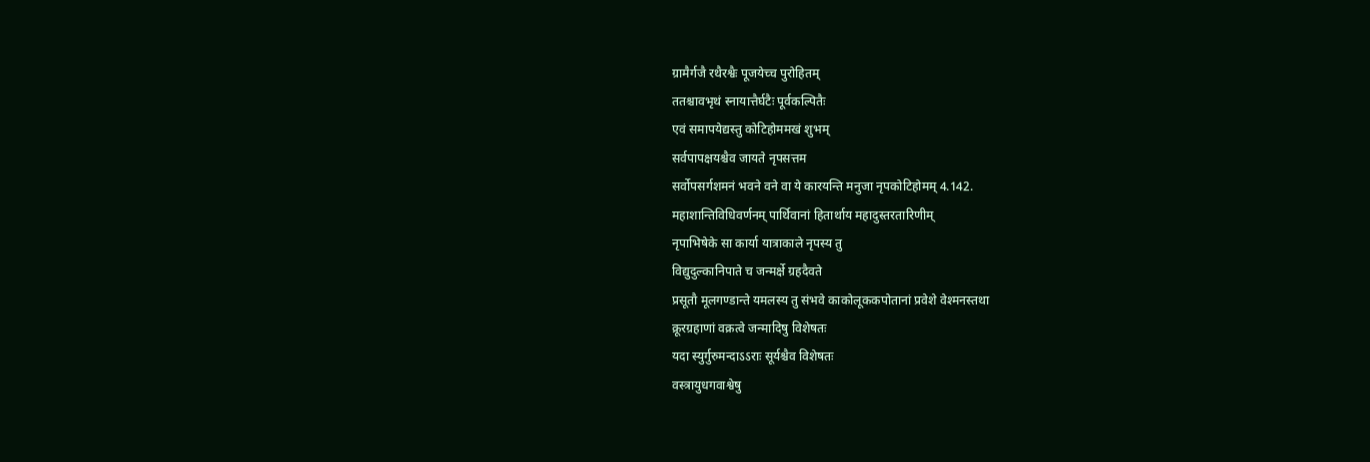ग्रामैर्गजै रथैरश्वैः पूजयेच्च पुरोहितम्
ततश्चावभृथं स्नायात्तैर्घटैः पूर्वकल्पितैः
एवं समापयेद्यस्तु कोटिहोममखं शुभम्
सर्वपापक्षयश्चैव जायते नृपसत्तम
सर्वोपसर्गशमनं भवने वने वा ये कारयन्ति मनुजा नृपकोटिहोमम् 4.142.
महाशान्तिविधिवर्णनम् पार्थिवानां हितार्थाय महादुस्तरतारिणीम्
नृपाभिषेके सा कार्या यात्राकाले नृपस्य तु
विद्युदुल्कानिपाते च जन्मर्क्षे ग्रहदैवते
प्रसूतौ मूलगण्डान्ते यमलस्य तु संभवे काकोलूककपोतानां प्रवेशे वेश्मनस्तथा
क्रूरग्रहाणां वक्रत्वे जन्मादिषु विशेषतः
यदा स्युर्गुरुमन्दाऽऽराः सूर्यश्चैव विशेषतः
वस्त्रायुधगवाश्वेषु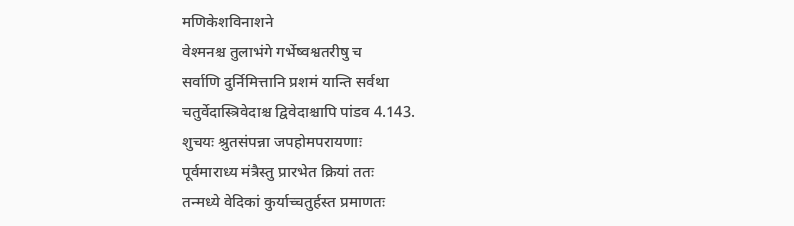मणिकेशविनाशने
वेश्मनश्च तुलाभंगे गर्भेष्वश्वतरीषु च
सर्वाणि दुर्निमित्तानि प्रशमं यान्ति सर्वथा
चतुर्वेदास्त्रिवेदाश्च द्विवेदाश्चापि पांडव 4.143.
शुचयः श्रुतसंपन्ना जपहोमपरायणाः
पूर्वमाराध्य मंत्रैस्तु प्रारभेत क्रियां ततः
तन्मध्ये वेदिकां कुर्याच्चतुर्हस्त प्रमाणतः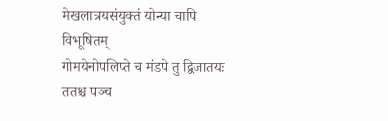मेखलात्रयसंयुक्तं योन्या चापि विभूषितम्
गोमयेनोपलिप्ते च मंडपे तु द्विजातयः
ततश्च पञ्च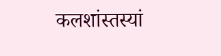कलशांस्तस्यां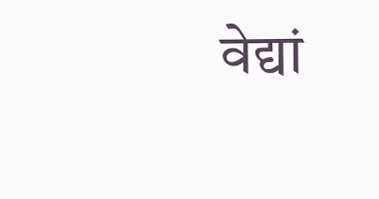वेद्यां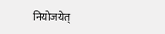नियोजयेत्